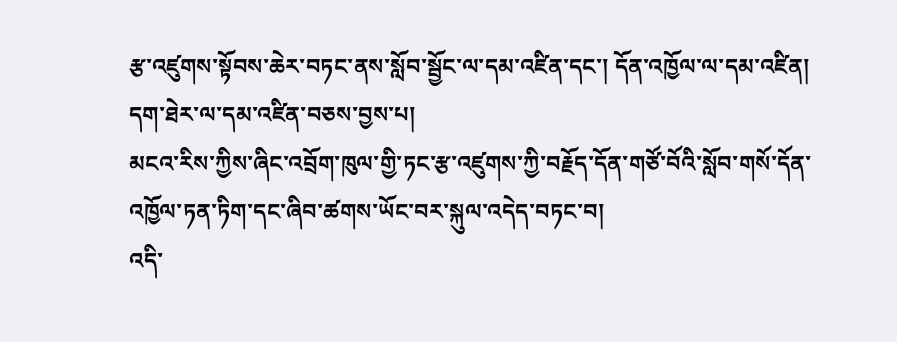རྩ་འཛུགས་སྟོབས་ཆེར་བཏང་ནས་སློབ་སྦྱོང་ལ་དམ་འཛིན་དང་། དོན་འཁྱོལ་ལ་དམ་འཛིན། དག་ཐེར་ལ་དམ་འཛིན་བཅས་བྱས་པ།
མངའ་རིས་ཀྱིས་ཞིང་འབྲོག་ཁུལ་གྱི་ཏང་རྩ་འཛུགས་ཀྱི་བརྗོད་དོན་གཙོ་བོའི་སློབ་གསོ་དོན་འཁྱོལ་ཏན་ཏིག་དང་ཞིབ་ཚགས་ཡོང་བར་སྐུལ་འདེད་བཏང་བ།
འདི་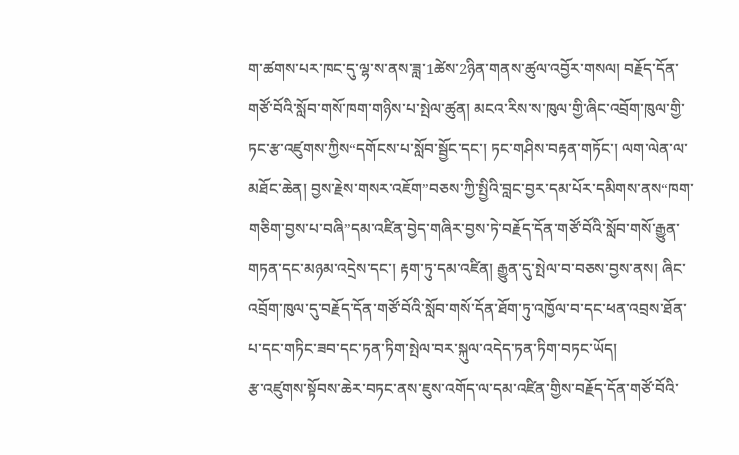ག་ཚགས་པར་ཁང་དུ་ལྷ་ས་ནས་ཟླ་1ཚེས་2ཉིན་གནས་ཚུལ་འབྱོར་གསལ། བརྗོད་དོན་གཙོ་བོའི་སློབ་གསོ་ཁག་གཉིས་པ་སྤེལ་ཚུན། མངའ་རིས་ས་ཁུལ་གྱི་ཞིང་འབྲོག་ཁུལ་གྱི་ཏང་རྩ་འཛུགས་ཀྱིས“དགོངས་པ་སློབ་སྦྱོང་དང་། ཏང་གཤིས་བརྟན་གཏོང་། ལག་ལེན་ལ་མཐོང་ཆེན། བྱས་རྗེས་གསར་འཇོག”བཅས་ཀྱི་སྤྱིའི་བླང་བྱར་དམ་པོར་དམིགས་ནས“ཁག་གཅིག་བྱས་པ་བཞི”དམ་འཛིན་བྱེད་གཞིར་བྱས་ཏེ་བརྗོད་དོན་གཙོ་བོའི་སློབ་གསོ་རྒྱུན་གཏན་དང་མཉམ་འདྲེས་དང་། རྟག་ཏུ་དམ་འཛིན། རྒྱུན་དུ་སྤེལ་བ་བཅས་བྱས་ནས། ཞིང་འབྲོག་ཁུལ་དུ་བརྗོད་དོན་གཙོ་བོའི་སློབ་གསོ་དོན་ཐོག་ཏུ་འཁྱོལ་བ་དང་ཕན་འབྲས་ཐོན་པ་དང་གཏིང་ཟབ་དང་ཏན་ཏིག་སྤེལ་བར་སྐུལ་འདེད་ཏན་ཏིག་བཏང་ཡོད།
རྩ་འཛུགས་སྟོབས་ཆེར་བཏང་ནས་ཇུས་འགོད་ལ་དམ་འཛིན་གྱིས་བརྗོད་དོན་གཙོ་བོའི་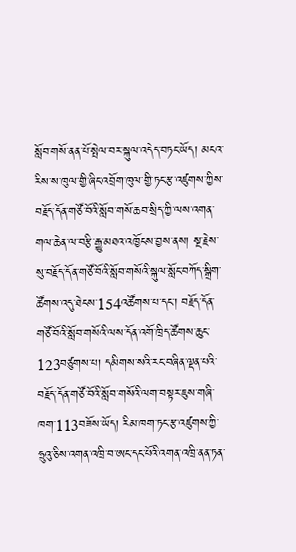སློབ་གསོ་ནན་པོ་སྤེལ་བར་སྐུལ་འདེད་བཏང་ཡོད། མངའ་རིས་ས་ཁུལ་གྱི་ཞིང་འབྲོག་ཁུལ་གྱི་ཏང་རྩ་འཛུགས་ཀྱིས་བརྗོད་དོན་གཙོ་བོའི་སློབ་གསོ་ཆབ་སྲིད་ཀྱི་ལས་འགན་གལ་ཆེན་ལ་བརྩི་རྒྱུ་མཐའ་འཁྱོངས་བྱས་ནས། སྔ་རྗེས་སུ་བརྗོད་དོན་གཙོ་བོའི་སློབ་གསོའི་སྐུལ་སློང་བཀོད་སྒྲིག་ཚོགས་འདུ་ཐེངས་154འཚོགས་པ་དང་། བརྗོད་དོན་གཙོ་བོའི་སློབ་གསོའི་ལས་དོན་འགོ་ཁྲིད་ཚོགས་ཆུང་123བཙུགས་པ། དམིགས་སའི་རང་བཞིན་ལྡན་པའི་བརྗོད་དོན་གཙོ་བོའི་སློབ་གསོའི་ལག་བསྟར་ཇུས་གཞི་ཁག་113བཟོས་ཡོད། རིམ་ཁག་ཏང་རྩ་འཛུགས་ཀྱི་ཧྲུའུ་ཅིས་འགན་འཁྲི་བ་ཨང་དང་པོའི་འགན་འཁྲི་ནན་ཏན་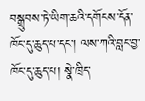བསྒྲུབས་ཏེ་ཡིག་ཆའི་དགོངས་དོན་ཁོང་དུ་ཆུད་པ་དང་། ལས་ཀའི་བླང་བྱ་ཁོང་དུ་ཆུད་པ། སྣེ་ཁྲིད་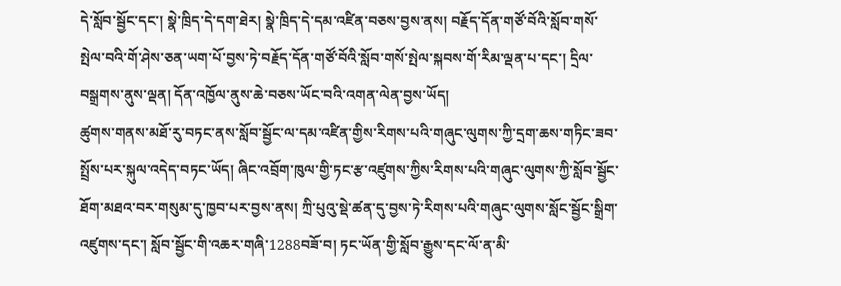དེ་སློབ་སྦྱོང་དང་། སྣེ་ཁྲིད་དེ་དག་ཐེར། སྣེ་ཁྲིད་དེ་དམ་འཛིན་བཅས་བྱས་ནས། བརྗོད་དོན་གཙོ་བོའི་སློབ་གསོ་སྤེལ་བའི་གོ་ཤེས་ཅན་ཡག་པོ་བྱས་ཏེ་བརྗོད་དོན་གཙོ་བོའི་སློབ་གསོ་སྤེལ་སྐབས་གོ་རིམ་ལྡན་པ་དང་། དྲིལ་བསྒྲགས་ནུས་ལྡན། དོན་འཁྱོལ་ནུས་ཆེ་བཅས་ཡོང་བའི་འགན་ལེན་བྱས་ཡོད།
ཚུགས་གནས་མཐོ་རུ་བཏང་ནས་སློབ་སྦྱོང་ལ་དམ་འཛིན་གྱིས་རིགས་པའི་གཞུང་ལུགས་ཀྱི་དྲག་ཆས་གཏིང་ཟབ་སྤྲོས་པར་སྐུལ་འདེད་བཏང་ཡོད། ཞིང་འབྲོག་ཁུལ་གྱི་ཏང་རྩ་འཛུགས་ཀྱིས་རིགས་པའི་གཞུང་ལུགས་ཀྱི་སློབ་སྦྱོང་ཐོག་མཐའ་བར་གསུམ་དུ་ཁྱབ་པར་བྱས་ནས། ཀྲི་པུའུ་སྡེ་ཚན་དུ་བྱས་ཏེ་རིགས་པའི་གཞུང་ལུགས་སློང་སྦྱོང་སྒྲིག་འཛུགས་དང་། སློབ་སྦྱོང་གི་འཆར་གཞི་1288བཟོ་བ། ཏང་ཡོན་གྱི་སློབ་རྒྱུས་དང་ལོ་ན་མི་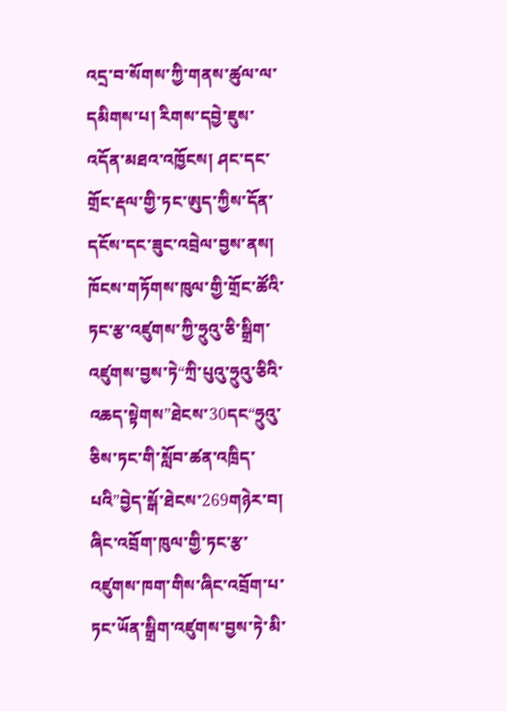འདྲ་བ་སོགས་ཀྱི་གནས་ཚུལ་ལ་དམིགས་པ། རིགས་དབྱེ་ཇུས་འདོན་མཐའ་འཁྱོངས། ཤང་དང་གྲོང་རྡལ་གྱི་ཏང་ཨུད་ཀྱིས་དོན་དངོས་དང་ཟུང་འབྲེལ་བྱས་ནས། ཁོངས་གཏོགས་ཁུལ་གྱི་གྲོང་ཚོའི་ཏང་རྩ་འཛུགས་ཀྱི་ཧྲུའུ་ཅི་སྒྲིག་འཛུགས་བྱས་ཏེ“ཀྲི་པུའུ་ཧྲུའུ་ཅིའི་འཆད་སྟེགས”ཐེངས་30དང“ཧྲུའུ་ཅིས་ཏང་གི་སློབ་ཚན་འཁྲིད་པའི”བྱེད་སྒོ་ཐེངས་269གཉེར་བ། ཞིང་འབྲོག་ཁུལ་གྱི་ཏང་རྩ་འཛུགས་ཁག་གིས་ཞིང་འབྲོག་པ་ཏང་ཡོན་སྒྲིག་འཛུགས་བྱས་ཏེ་མི་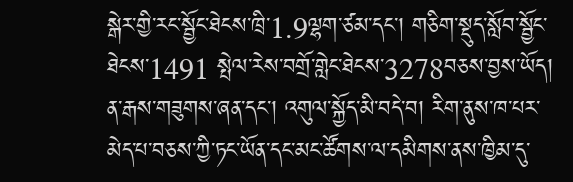སྒེར་གྱི་རང་སྦྱོང་ཐེངས་ཁྲི་1.9ལྷག་ཙམ་དང་། གཅིག་སྡུད་སློབ་སྦྱོང་ཐེངས་1491 སྤེལ་རེས་བགྲོ་གླེང་ཐེངས་3278བཅས་བྱས་ཡོད། ན་རྒས་གཟུགས་ཞན་དང་། འགུལ་སྐྱོད་མི་བདེ་བ། རིག་ནུས་ཁ་པར་མེད་པ་བཅས་ཀྱི་ཏང་ཡོན་དང་མང་ཚོགས་ལ་དམིགས་ནས་ཁྱིམ་དུ་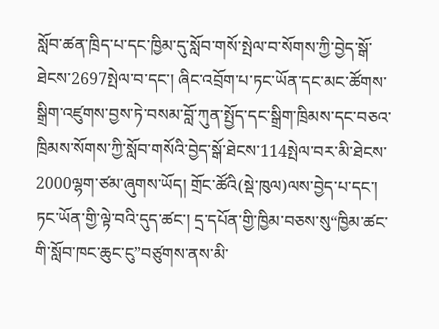སློབ་ཚན་ཁྲིད་པ་དང་ཁྱིམ་དུ་སློབ་གསོ་སྤེལ་བ་སོགས་ཀྱི་བྱེད་སྒོ་ཐེངས་2697སྤེལ་བ་དང་། ཞིང་འབྲོག་པ་ཏང་ཡོན་དང་མང་ཚོགས་སྒྲིག་འཛུགས་བྱས་ཏེ་བསམ་བློ་ཀུན་སྤྱོད་དང་སྒྲིག་ཁྲིམས་དང་བཅའ་ཁྲིམས་སོགས་ཀྱི་སློབ་གསོའི་བྱེད་སྒོ་ཐེངས་114སྤེལ་བར་མི་ཐེངས་2000ལྷག་ཙམ་ཞུགས་ཡོད། གྲོང་ཚོའི(སྡེ་ཁུལ)ལས་བྱེད་པ་དང་། ཏང་ཡོན་གྱི་ལྟེ་བའི་དུད་ཚང་། དྲ་དཔོན་གྱི་ཁྱིམ་བཅས་སུ“ཁྱིམ་ཚང་གི་སློབ་ཁང་ཆུང་ངུ”བཙུགས་ནས་མི་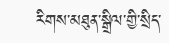རིགས་མཐུན་སྒྲིལ་གྱི་སྲིད་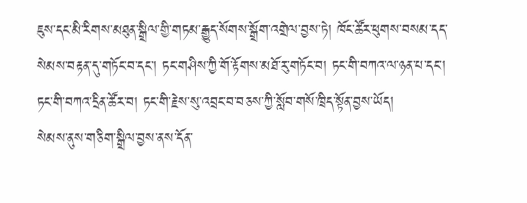ཇུས་དང་མི་རིགས་མཐུན་སྒྲིལ་གྱི་གཏམ་རྒྱུད་སོགས་སྒྲོག་འགྲེལ་བྱས་ཏེ། ཁོང་ཚོར་ཕུགས་བསམ་དད་སེམས་བརྟན་དུ་གཏོང་བ་དང་། ཏང་གཤིས་ཀྱི་གོ་རྟོགས་མཐོ་རུ་གཏོང་བ། ཏང་གི་བཀའ་ལ་ཉན་པ་དང་། ཏང་གི་བཀའ་དྲིན་ཚོར་བ། ཏང་གི་རྗེས་སུ་འབྲང་བ་བཅས་ཀྱི་སློབ་གསོ་ཁྲིད་སྟོན་བྱས་ཡོད།
སེམས་ནུས་གཅིག་སྒྲིལ་བྱས་ནས་དོན་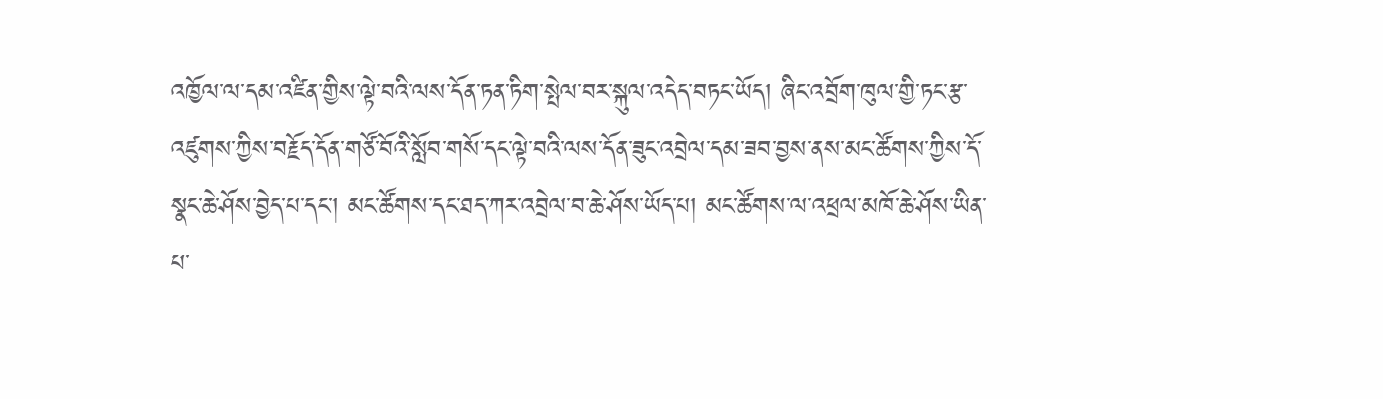འཁྱོལ་ལ་དམ་འཛིན་གྱིས་ལྟེ་བའི་ལས་དོན་ཏན་ཏིག་སྤེལ་བར་སྐུལ་འདེད་བཏང་ཡོད། ཞིང་འབྲོག་ཁུལ་གྱི་ཏང་རྩ་འཛུགས་ཀྱིས་བརྗོད་དོན་གཙོ་བོའི་སློབ་གསོ་དང་ལྟེ་བའི་ལས་དོན་ཟུང་འབྲེལ་དམ་ཟབ་བྱས་ནས་མང་ཚོགས་ཀྱིས་དོ་སྣང་ཆེ་ཤོས་བྱེད་པ་དང་། མང་ཚོགས་དང་ཐད་ཀར་འབྲེལ་བ་ཆེ་ཤོས་ཡོད་པ། མང་ཚོགས་ལ་འཕྲལ་མཁོ་ཆེ་ཤོས་ཡིན་པ་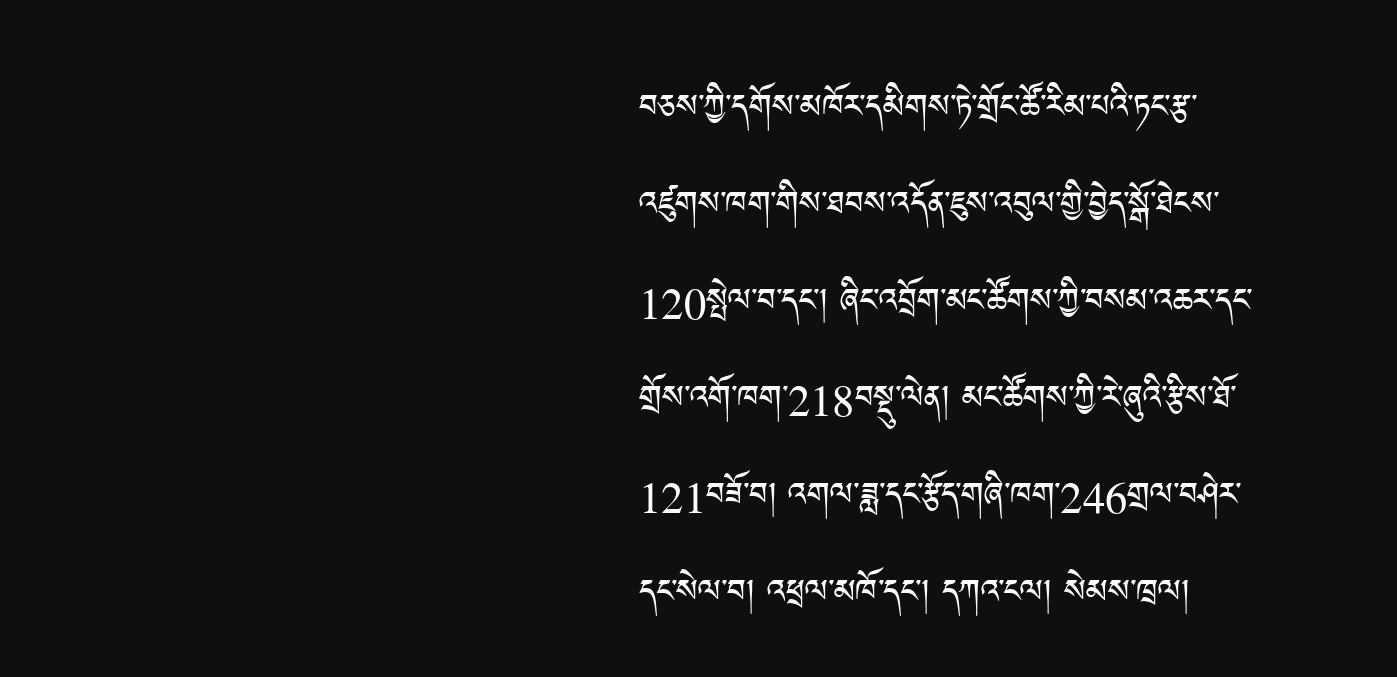བཅས་ཀྱི་དགོས་མཁོར་དམིགས་ཏེ་གྲོང་ཚོ་རིམ་པའི་ཏང་རྩ་འཛུགས་ཁག་གིས་ཐབས་འདོན་ཇུས་འབུལ་གྱི་བྱེད་སྒོ་ཐེངས་120སྤེལ་བ་དང་། ཞིང་འབྲོག་མང་ཚོགས་ཀྱི་བསམ་འཆར་དང་གྲོས་འགོ་ཁག་218བསྡུ་ལེན། མང་ཚོགས་ཀྱི་རེ་ཞུའི་རྩིས་ཐོ་121བཟོ་བ། འགལ་ཟླ་དང་རྩོད་གཞི་ཁག་246གྲལ་བཤེར་དང་སེལ་བ། འཕྲལ་མཁོ་དང་། དཀའ་ངལ། སེམས་ཁྲལ།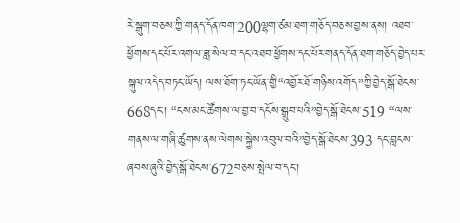རེ་སྒུག་བཅས་ཀྱི་གནད་དོན་ཁག་200ལྷག་ཙམ་ཐག་གཅོད་བཅས་བྱས་ནས། འཐབ་ཕྱོགས་དང་པོར་འགལ་ཟླ་སེལ་བ་དང་འཐབ་ཕྱོགས་དང་པོར་གནད་དོན་ཐག་གཅོད་བྱེད་པར་སྐུལ་འདེད་བཏང་ཡོད། ལས་ཐོག་ཏང་ཡོན་གྱི“འབྱོར་ཐོ་གཉིས་འགོད”ཀྱི་བྱེད་སྒོ་ཐེངས་668དང་། “ངས་མང་ཚོགས་ལ་བྱ་བ་དངོས་སྒྲུབ་པའི”བྱེད་སྒོ་ཐེངས་519 “ལས་གནས་ལ་གཞི་ཚུགས་ནས་ལེགས་སྐྱེས་འབུལ་བའི”བྱེད་སྒོ་ཐེངས་393 དང་བླངས་ཞབས་ཞུའི་བྱེད་སྒོ་ཐེངས་672བཅས་སྤེལ་བ་དང་།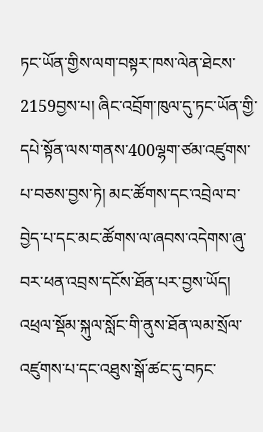ཏང་ཡོན་གྱིས་ལག་བསྟར་ཁས་ལེན་ཐེངས་2159བྱས་པ། ཞིང་འབྲོག་ཁུལ་དུ་ཏང་ཡོན་གྱི་དཔེ་སྟོན་ལས་གནས་400ལྷག་ཙམ་འཛུགས་པ་བཅས་བྱས་ཏེ། མང་ཚོགས་དང་འབྲེལ་བ་བྱེད་པ་དང་མང་ཚོགས་ལ་ཞབས་འདེགས་ཞུ་བར་ཕན་འབྲས་དངོས་ཐོན་པར་བྱས་ཡོད། འཕྲལ་སྡོམ་སྐུལ་སློང་གི་ནུས་ཐོན་ལམ་སྲོལ་འཛུགས་པ་དང་འཐུས་སྒོ་ཚང་དུ་བཏང་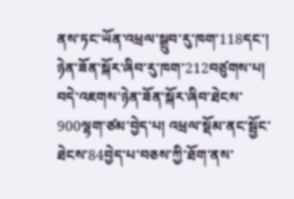ནས་ཏང་ཡོན་འཕྲལ་སྒྲུབ་རུ་ཁག་118དང་། ཉེན་ཟོན་སྐོར་ཞིབ་རུ་ཁག་212བཙུགས་པ། བདེ་འཇགས་ཉེན་ཟོན་སྐོར་ཞིབ་ཐེངས་900ལྷག་ཙམ་བྱེད་པ། འཕྲལ་སྡོམ་ནང་སྦྱོང་ཐེངས་84བྱེད་པ་བཅས་ཀྱི་ཐོག་ནས་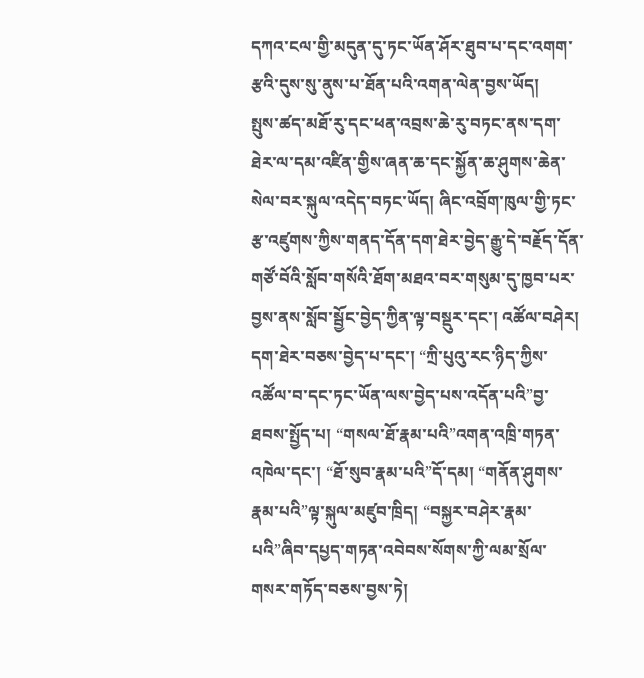དཀའ་ངལ་གྱི་མདུན་དུ་ཏང་ཡོན་ཤོར་ཐུབ་པ་དང་འགག་རྩའི་དུས་སུ་ནུས་པ་ཐོན་པའི་འགན་ལེན་བྱས་ཡོད།
སྤུས་ཚད་མཐོ་རུ་དང་ཕན་འབྲས་ཆེ་རུ་བཏང་ནས་དག་ཐེར་ལ་དམ་འཛིན་གྱིས་ཞན་ཆ་དང་སྐྱོན་ཆ་ཤུགས་ཆེན་སེལ་བར་སྐུལ་འདེད་བཏང་ཡོད། ཞིང་འབྲོག་ཁུལ་གྱི་ཏང་རྩ་འཛུགས་ཀྱིས་གནད་དོན་དག་ཐེར་བྱེད་རྒྱུ་དེ་བརྗོད་དོན་གཙོ་བོའི་སློབ་གསོའི་ཐོག་མཐའ་བར་གསུམ་དུ་ཁྱབ་པར་བྱས་ནས་སློབ་སྦྱོང་བྱེད་ཀྱིན་ལྟ་བསྡུར་དང་། འཚོལ་བཤེར། དག་ཐེར་བཅས་བྱེད་པ་དང་། “ཀྲི་པུའུ་རང་ཉིད་ཀྱིས་འཚོལ་བ་དང་ཏང་ཡོན་ལས་བྱེད་པས་འདོན་པའི”བྱ་ཐབས་སྤྱོད་པ། “གསལ་ཐོ་རྣམ་པའི”འགན་འཁྲི་གཏན་འཁེལ་དང་། “ཐོ་སུབ་རྣམ་པའི”དོ་དམ། “གནོན་ཤུགས་རྣམ་པའི”ལྟ་སྐུལ་མཛུབ་ཁྲིད། “བསྐྱར་བཤེར་རྣམ་པའི”ཞིབ་དཔྱད་གཏན་འབེབས་སོགས་ཀྱི་ལམ་སྲོལ་གསར་གཏོད་བཅས་བྱས་ཏེ།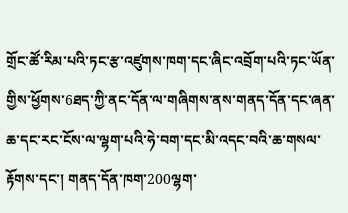གྲོང་ཚོ་རིམ་པའི་ཏང་རྩ་འཛུགས་ཁག་དང་ཞིང་འབྲོག་པའི་ཏང་ཡོན་གྱིས་ཕྱོགས་6ཐད་ཀྱི་ནང་དོན་ལ་གཞིགས་ནས་གནད་དོན་དང་ཞན་ཆ་དང་རང་ངོས་ལ་ལྷག་པའི་ཧེ་བག་དང་མི་འདང་བའི་ཆ་གསལ་རྟོགས་དང་། གནད་དོན་ཁག་200ལྷག་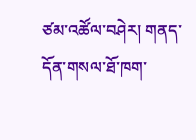ཙམ་འཚོལ་བཤེར། གནད་དོན་གསལ་ཐོ་ཁག་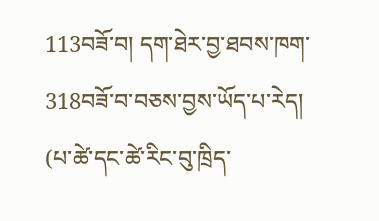113བཟོ་བ། དག་ཐེར་བྱ་ཐབས་ཁག་318བཟོ་བ་བཅས་བྱས་ཡོད་པ་རེད།
(པ་ཚེ་དང་ཚེ་རིང་བུ་ཁྲིད་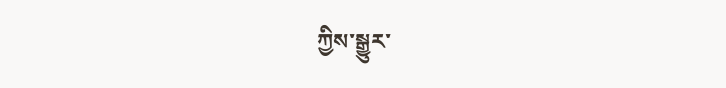ཀྱིས་སྒྱུར་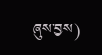ཞུས་བྱས)